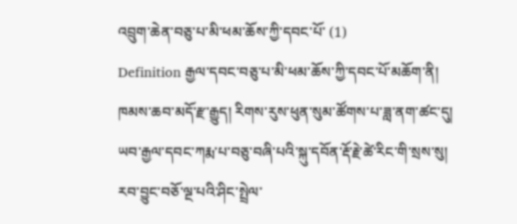འབྲུག་ཆེན་བཅུ་པ་མི་ཕམ་ཆོས་ཀྱི་དབང་པོ་ (1)
Definition རྒྱལ་དབང་བཅུ་པ་མི་ཕམ་ཆོས་ཀྱི་དབང་པོ་མཆོག་ནི། ཁམས་ཆབ་མདོ་རྫ་རྒྱུད། རིགས་རུས་ཕུན་སུམ་ཚོགས་པ་ཟླ་ནག་ཚང་དུ། ཡབ་རྒྱལ་དབང་ཀརྨ་པ་བཅུ་བཞི་པའི་སྐུ་དབོན་རྡོ་རྗེ་ཚེ་རིང་གི་སྲས་སུ། རབ་བྱུང་བཅོ་ལྔ་པའི་ཤིང་སྤྲེལ་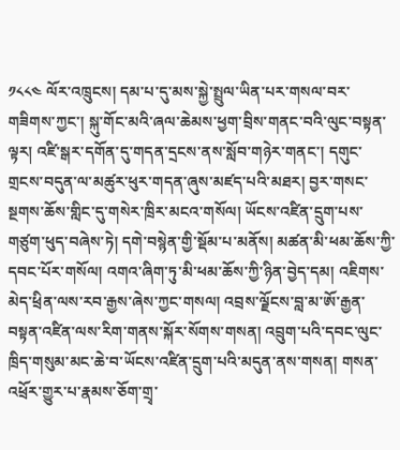༡༨༨༤ ལོར་འཁྲུངས། དམ་པ་དུ་མས་སྐྱེ་སྤྲུལ་ཡིན་པར་གསལ་བར་གཟིགས་ཀྱང་། སྐུ་གོང་མའི་ཞལ་ཆེམས་ཕྱག་བྲིས་གནང་བའི་ལུང་བསྟན་ལྟར། འཛི་སྒར་དགོན་དུ་གདན་དྲངས་ནས་སློབ་གཉེར་གནང་། དགུང་གྲངས་བདུན་ལ་མཚུར་ཕུར་གདན་ཞུས་མཛད་པའི་མཐར། བྱར་གསང་སྔགས་ཆོས་གླིང་དུ་གསེར་ཁྲིར་མངའ་གསོལ། ཡོངས་འཛིན་དྲུག་པས་གཙུག་ཕུད་བཞེས་ཏེ། དགེ་བསྙེན་གྱི་སྡོམ་པ་མནོས། མཚན་མི་ཕམ་ཆོས་ཀྱི་དབང་པོར་གསོལ། འགའ་ཞིག་ཏུ་མི་ཕམ་ཆོས་ཀྱི་ཉིན་བྱེད་དམ། འཇིགས་མེད་ཕྲིན་ལས་རབ་རྒྱས་ཞེས་ཀྱང་གསལ། འབྲས་ལྗོངས་བླ་མ་ཨོ་རྒྱན་བསྟན་འཛིན་ལས་རིག་གནས་སྐོར་སོགས་གསན། འབྲུག་པའི་དབང་ལུང་ཁྲིད་གསུམ་མང་ཆེ་བ་ཡོངས་འཛིན་དྲུག་པའི་མདུན་ནས་གསན། གསན་འཕྲོར་གྱུར་པ་རྣམས་ཅོག་གྲྭ་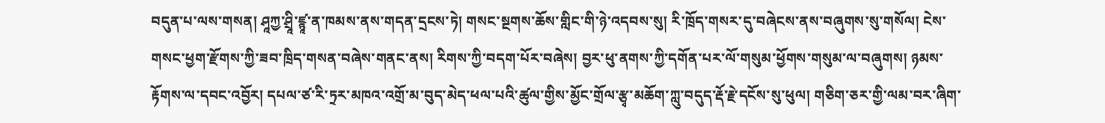བདུན་པ་ལས་གསན། ཤཱཀྱ་ཤྲཱི་ཛྙཱ་ན་ཁམས་ནས་གདན་དྲངས་ཏེ། གསང་སྔགས་ཆོས་གླིང་གི་ཉེ་འདབས་སུ། རི་ཁྲོད་གསར་དུ་བཞེངས་ནས་བཞུགས་སུ་གསོལ། ངེས་གསང་ཕྱག་རྫོགས་ཀྱི་ཟབ་ཁྲིད་གསན་བཞེས་གནང་ནས། རིགས་ཀྱི་བདག་པོར་བཞེས། བྱར་ཕུ་ནགས་ཀྱི་དགོན་པར་ལོ་གསུམ་ཕྱོགས་གསུམ་ལ་བཞུགས། ཉམས་རྟོགས་ལ་དབང་འབྱོར། དཔལ་ཙ་རི་ཏྲར་མཁའ་འགྲོ་མ་བུད་མེད་ཕལ་པའི་ཚུལ་གྱིས་མྱོང་གྲོལ་རྩྭ་མཆོག་ཀླུ་བདུད་རྡོ་རྗེ་དངོས་སུ་ཕུལ། གཅིག་ཅར་གྱི་ལམ་བར་ཞིག་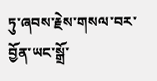ཏུ་ཞབས་རྗེས་གསལ་བར་བྱོན་ཡང་སྒྲོ་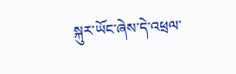སྐུར་ཡོང་ཞེས་དེ་འཕྲལ་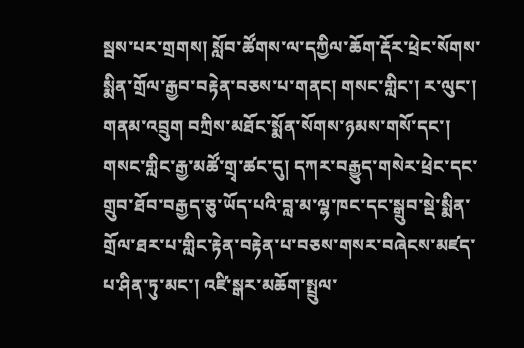སྦས་པར་གྲགས། སློབ་ཚོགས་ལ་དཀྱིལ་ཆོག་རྡོར་ཕྲེང་སོགས་སྨིན་གྲོལ་རྒྱབ་བརྟེན་བཅས་པ་གནང། གསང་གླིང་། ར་ལུང་། གནམ་འབྲུག བཀྲིས་མཐོང་སྨོན་སོགས་ཉམས་གསོ་དང་། གསང་གླིང་རྒྱ་མཚོ་གྲྭ་ཚང་དུ། དཀར་བརྒྱུད་གསེར་ཕྲེང་དང་གྲུབ་ཐོབ་བརྒྱད་ཅུ་ཡོད་པའི་བླ་མ་ལྷ་ཁང་དང་སྒྲུབ་སྡེ་སྨིན་གྲོལ་ཐར་པ་གླིང་རྟེན་བརྟེན་པ་བཅས་གསར་བཞེངས་མཛད་པ་ཤིན་ཏུ་མང་། འཛི་སྒར་མཆོག་སྤྲུལ་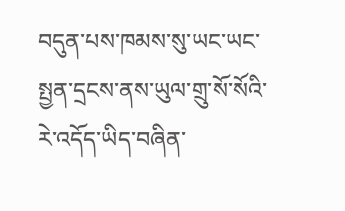བདུན་པས་ཁམས་སུ་ཡང་ཡང་སྤྱན་དྲངས་ནས་ཡུལ་གྲུ་སོ་སོའི་རེ་འདོད་ཡིད་བཞིན་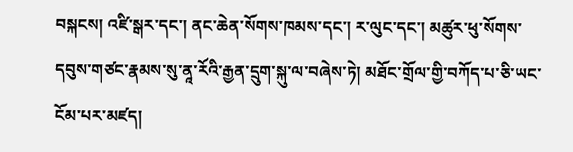བསྐངས། འཛི་སྒར་དང་། ནང་ཆེན་སོགས་ཁམས་དང་། ར་ལུང་དང་། མཚུར་ཕུ་སོགས་དབུས་གཙང་རྣམས་སུ་ནཱ་རོའི་རྒྱན་དྲུག་སྐུ་ལ་བཞེས་ཏེ། མཐོང་གྲོལ་གྱི་བཀོད་པ་ཅི་ཡང་ངོམ་པར་མཛད།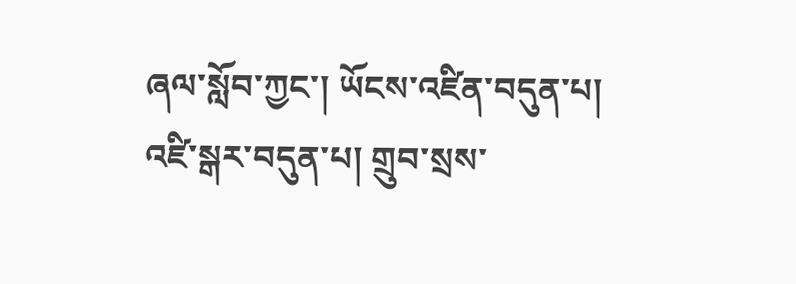ཞལ་སློབ་ཀྱང་། ཡོངས་འཛིན་བདུན་པ། འཛི་སྒར་བདུན་པ། གྲུབ་སྲས་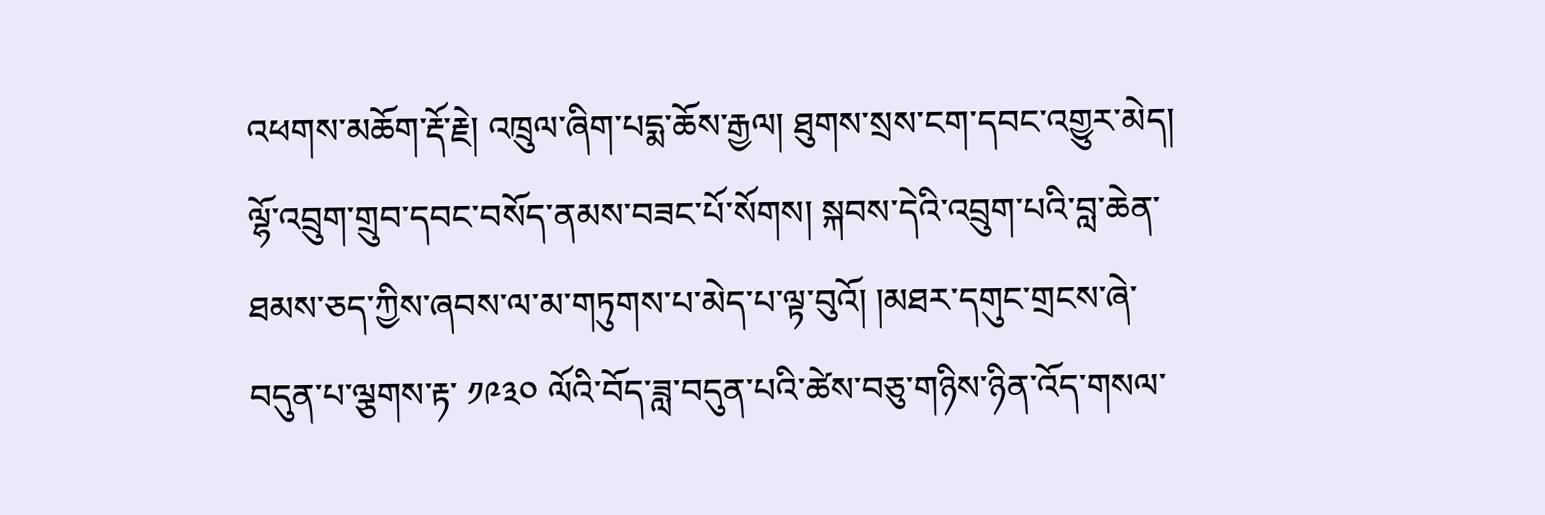འཕགས་མཆོག་རྡོ་རྗེ། འཁྲུལ་ཞིག་པདྨ་ཆོས་རྒྱལ། ཐུགས་སྲས་ངག་དབང་འགྱུར་མེད། ལྷོ་འབྲུག་གྲུབ་དབང་བསོད་ནམས་བཟང་པོ་སོགས། སྐབས་དེའི་འབྲུག་པའི་བླ་ཆེན་ཐམས་ཅད་ཀྱིས་ཞབས་ལ་མ་གཏུགས་པ་མེད་པ་ལྟ་བུའོ། །མཐར་དགུང་གྲངས་ཞེ་བདུན་པ་ལྕགས་རྟ་ ༡༩༣༠ ལོའི་བོད་ཟླ་བདུན་པའི་ཚེས་བཅུ་གཉིས་ཉིན་འོད་གསལ་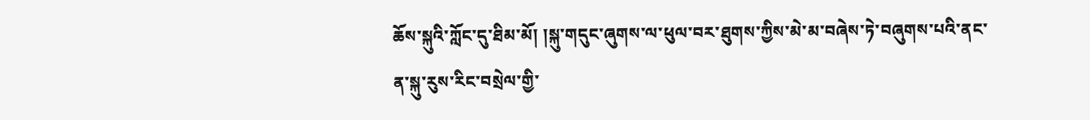ཆོས་སྐུའི་ཀློང་དུ་ཐིམ་མོ། །སྐུ་གདུང་ཞུགས་ལ་ཕུལ་བར་ཐུགས་ཀྱིས་མེ་མ་བཞེས་ཏེ་བཞུགས་པའི་ནང་ན་སྐུ་རུས་རིང་བསྲེལ་གྱི་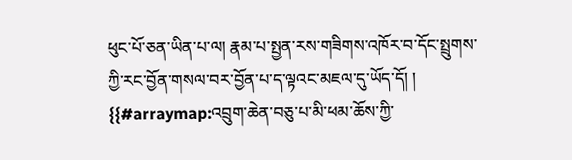ཕུང་པོ་ཅན་ཡིན་པ་ལ། རྣམ་པ་སྤྱན་རས་གཟིགས་འཁོར་བ་དོང་སྤྲུགས་ཀྱི་རང་བྱོན་གསལ་བར་བྱོན་པ་ད་ལྟའང་མཇལ་དུ་ཡོད་དོ། །
{{#arraymap:འབྲུག་ཆེན་བཅུ་པ་མི་ཕམ་ཆོས་ཀྱི་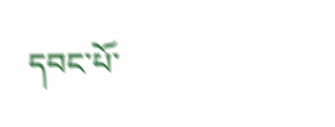དབང་པོ་